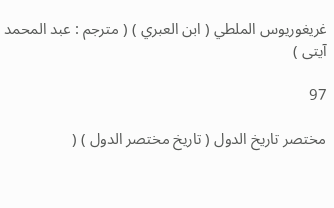غريغوريوس الملطي ( ابن العبري ) ( مترجم : عبد المحمد آيتى )

97

مختصر تاريخ الدول ( تاريخ مختصر الدول ) (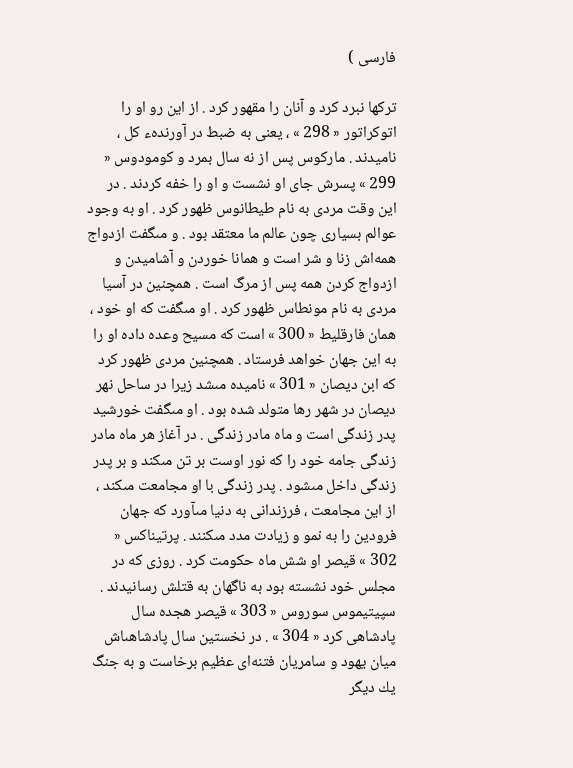فارسى )

تركها نبرد كرد و آنان را مقهور كرد . از اين رو او را اتوكراتور « 298 » ، يعنى به ضبط در آورندهء كل ، ناميدند . ماركوس پس از نه سال بمرد و كومودوس « 299 » پسرش جاى او نشست و او را خفه كردند . در اين وقت مردى به نام طيطانوس ظهور كرد . او به وجود عوالم بسيارى چون عالم ما معتقد بود . و مىگفت ازدواج همه‌اش زنا و شر است و همانا خوردن و آشاميدن و ازدواج كردن همه پس از مرگ است . همچنين در آسيا مردى به نام مونطاس ظهور كرد . او مىگفت كه او خود ، همان فارقليط « 300 » است كه مسيح وعده داده او را به اين جهان خواهد فرستاد . همچنين مردى ظهور كرد كه ابن ديصان « 301 » ناميده مىشد زيرا در ساحل نهر ديصان در شهر رها متولد شده بود . او مىگفت خورشيد پدر زندگى است و ماه مادر زندگى . در آغاز هر ماه مادر زندگى جامه خود را كه نور اوست بر تن مىكند و بر پدر زندگى داخل مىشود . پدر زندگى با او مجامعت مىكند ، از اين مجامعت ، فرزندانى به دنيا مىآورد كه جهان فرودين را به نمو و زيادت مدد مىكنند . پرتيناكس « 302 » قيصر او شش ماه حكومت كرد . روزى كه در مجلس خود نشسته بود به ناگهان به قتلش رسانيدند . سپيتيموس سوروس « 303 » قيصر هجده سال پادشاهى كرد « 304 » . در نخستين سال پادشاهىاش ميان يهود و سامريان فتنه‌اى عظيم برخاست و به جنگ يك ديگر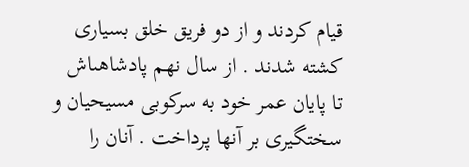قيام كردند و از دو فريق خلق بسيارى كشته شدند . از سال نهم پادشاهىاش تا پايان عمر خود به سركوبى مسيحيان و سختگيرى بر آنها پرداخت . آنان را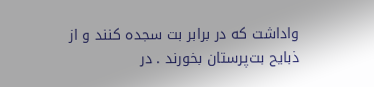واداشت كه در برابر بت سجده كنند و از ذبايح بت‌پرستان بخورند . در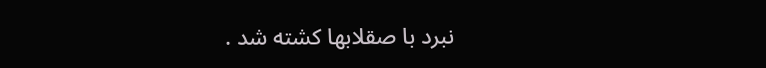نبرد با صقلابها كشته شد .